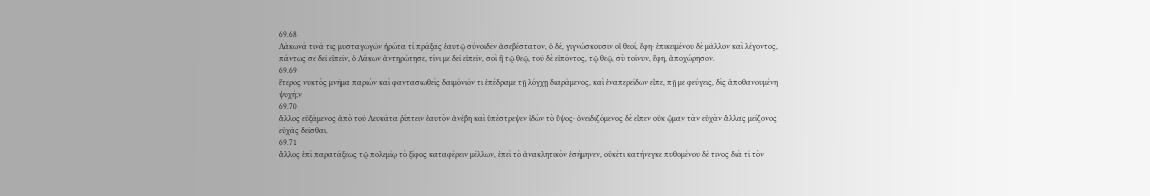69.68
Λάκωνά τινά τις μυσταγωγῶν ἠρώτα τί πράξας ἑαυτῷ σύνοιδεν ἀσεβέστατον, ὁ δέ, γιγνώσκουσιν οἱ θεοί, ἔφη· ἐπικειμένου δὲ μᾶλλον καὶ λέγοντος, πάντως σε δεῖ εἰπεῖν, ὁ Λάκων ἀντηρώτησε, τίνι με δεῖ εἰπεῖν, σοὶ ἢ τῷ θεῷ, τοῦ δὲ εἰπόντος, τῷ θεῷ, σὺ τοίνυν, ἔφη, ἀποχώρησον.
69.69
ἕτερος νυκτὸς μνῆμα παριὼν καὶ φαντασιωθεὶς δαιμόνιόν τι ἐπέδραμε τῇ λόγχῃ διαράμενος, καὶ ἐναπερείδων εἶπε, πῇ με φεύγεις, δὶς ἀποθανουμένη ψυχή;ν
69.70
ἄλλος εὐξάμενος ἀπὸ τοῦ Λευκάτα ῥίπτειν ἑαυτὸν ἀνέβη καὶ ὑπέστρεψεν ἰδὼν τὸ ὕψος· ὀνειδιζόμενος δὲ εἶπεν οὐκ ᾤμαν τὰν εὐχὰν ἄλλας μείζονος εὐχᾶς δεῖσθαι.
69.71
ἄλλος ἐπὶ παρατάξεως τῷ πολεμίῳ τὸ ξίφος καταφέρειν μέλλων, ἐπεὶ τὸ ἀνακλητικὸν ἐσήμηνεν, οὐκέτι κατήνεγκε πυθομένου δέ τινος διὰ τί τὸν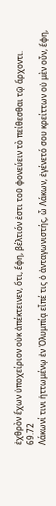ἐχθρὸν ἔχων ὑποχείριον οὐκ ἀπέκτεινεν, ὅτι, ἔφη, βέλτιόν ἐστι τοῦ φονεύειν τὸ πείθεσθαι τῷ ἄρχοντι.
69.72
Λάκωνί τινι ἡττωμένῳ ἐν Ὀλυμπίᾳ εἶπέ τις ὁ ἀνταγωνιστής, ὦ Λάκων, ἐγένετό σου κρείττων οὐ μὲν οὖν, ἔφη,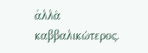ἀλλὰ καββαλικώτερος.